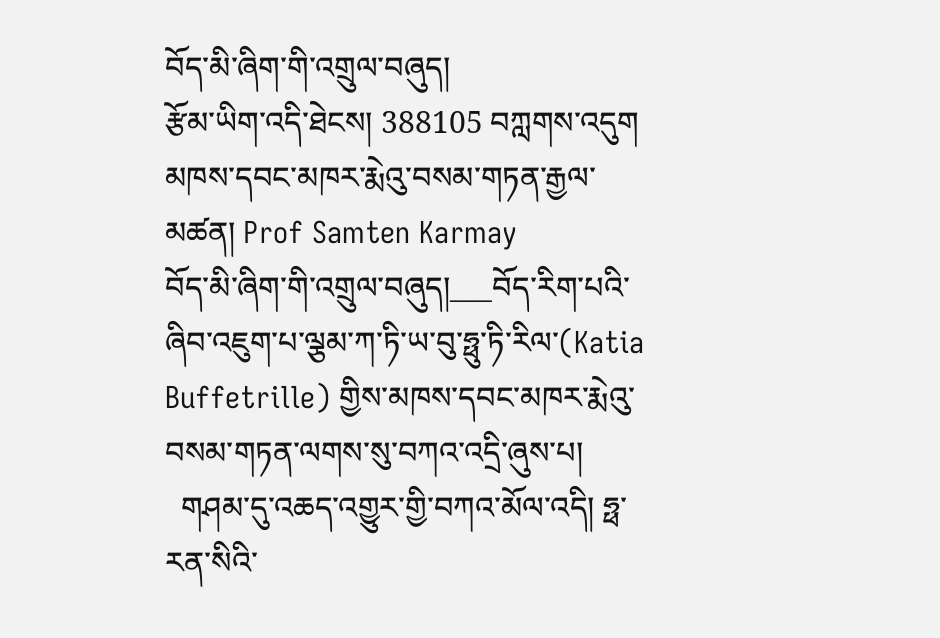བོད་མི་ཞིག་གི་འགྲུལ་བཞུད།
རྩོམ་ཡིག་འདི་ཐེངས། 388105 བཀླགས་འདུག
མཁས་དབང་མཁར་རྨེའུ་བསམ་གཏན་རྒྱལ་མཚན། Prof Samten Karmay
བོད་མི་ཞིག་གི་འགྲུལ་བཞུད།___བོད་རིག་པའི་ཞིབ་འཇུག་པ་ལྕམ་ཀ་ཏི་ཡ་བུ་ཧྥུ་ཏི་རིལ་(Katia Buffetrille) གྱིས་མཁས་དབང་མཁར་རྨེའུ་བསམ་གཏན་ལགས་སུ་བཀའ་འདྲི་ཞུས་པ།
  གཤམ་དུ་འཆད་འགྱུར་གྱི་བཀའ་མོལ་འདི། ཧྥ་རན་སིའི་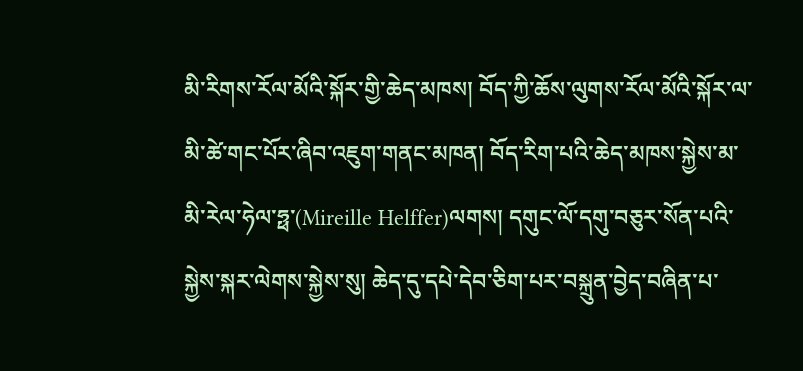མི་རིགས་རོལ་མོའི་སྐོར་གྱི་ཆེད་མཁས། བོད་ཀྱི་ཆོས་ལུགས་རོལ་མོའི་སྐོར་ལ་མི་ཚེ་གང་པོར་ཞིབ་འཇུག་གནང་མཁན། བོད་རིག་པའི་ཆེད་མཁས་སྐྱེས་མ་མི་རེལ་ཧེལ་ཧྥ་(Mireille Helffer)ལགས། དགུང་ལོ་དགུ་བཅུར་སོན་པའི་སྐྱེས་སྐར་ལེགས་སྐྱེས་སུ། ཆེད་དུ་དཔེ་དེབ་ཅིག་པར་བསྐྲུན་བྱེད་བཞིན་པ་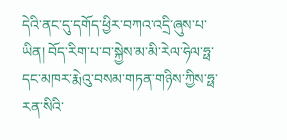དེའི་ནང་དུ་དགོད་ཕྱིར་བཀའ་འདྲི་ཞུས་པ་ཡིན། བོད་རིག་པ་བ་སྐྱེས་མ་མི་རེལ་ཧེལ་ཧྥ་དང་མཁར་རྨེའུ་བསམ་གཏན་གཉིས་ཀྱིས་ཧྥ་རན་སིའི་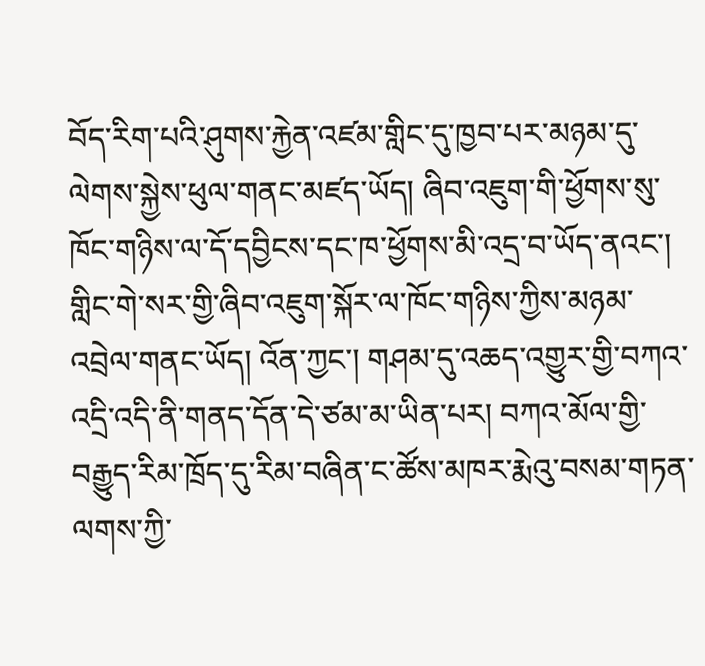བོད་རིག་པའི་ཤུགས་རྐྱེན་འཛམ་གླིང་དུ་ཁྱབ་པར་མཉམ་དུ་ལེགས་སྐྱེས་ཕུལ་གནང་མཛད་ཡོད། ཞིབ་འཇུག་གི་ཕྱོགས་སུ་ཁོང་གཉིས་ལ་དོ་དབྱིངས་དང་ཁ་ཕྱོགས་མི་འདྲ་བ་ཡོད་ནའང་། གླིང་གེ་སར་གྱི་ཞིབ་འཇུག་སྐོར་ལ་ཁོང་གཉིས་ཀྱིས་མཉམ་འབྲེལ་གནང་ཡོད། འོན་ཀྱང་། གཤམ་དུ་འཆད་འགྱུར་གྱི་བཀའ་འདྲི་འདི་ནི་གནད་དོན་དེ་ཙམ་མ་ཡིན་པར། བཀའ་མོལ་གྱི་བརྒྱུད་རིམ་ཁྲོད་དུ་རིམ་བཞིན་ང་ཚོས་མཁར་རྨེའུ་བསམ་གཏན་ལགས་ཀྱི་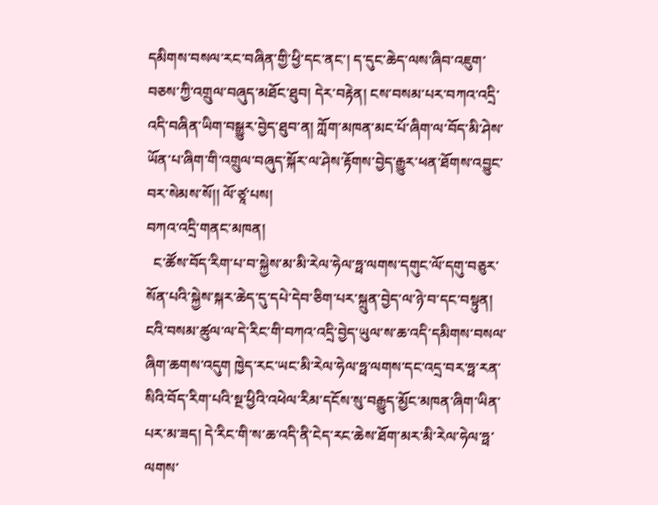དམིགས་བསལ་རང་བཞིན་གྱི་ཕྱི་དང་ནང་། ད་དུང་ཆེད་ལས་ཞིབ་འཇུག་བཅས་ཀྱི་འགྲུལ་བཞུད་མཐོང་ཐུབ། དེར་བརྟེན། ངས་བསམ་པར་བཀའ་འདྲི་འདི་བཞིན་ཡིག་བསྒྱུར་བྱེད་ཐུབ་ན། ཀློག་མཁན་མང་པོ་ཞིག་ལ་བོད་མི་ཤེས་ཡོན་པ་ཞིག་གི་འགྲུལ་བཞུད་སྐོར་ལ་ཤེས་རྟོགས་བྱེད་རྒྱུར་ཕན་ཐོགས་འབྱུང་བར་སེམས་སོ།། ལོ་ཙཱ་པས།
བཀའ་འདྲི་གནང་མཁན།
  ང་ཚོས་བོད་རིག་པ་བ་སྐྱེས་མ་མི་རེལ་ཧེལ་ཧྥ་ལགས་དགུང་ལོ་དགུ་བཅུར་སོན་པའི་སྐྱེས་སྐར་ཆེད་དུ་དཔེ་དེབ་ཅིག་པར་སྐྲུན་བྱེད་ལ་ཉེ་བ་དང་བསྟུན། ངའི་བསམ་ཚུལ་ལ་དེ་རིང་གི་བཀའ་འདྲི་བྱེད་ཡུལ་ས་ཆ་འདི་དམིགས་བསལ་ཞིག་ཆགས་འདུག ཁྱེད་རང་ཡང་མི་རེལ་ཧེལ་ཧྥ་ལགས་དང་འདྲ་བར་ཧྥ་རན་སིའི་བོད་རིག་པའི་སྔ་ཕྱིའི་འཕེལ་རིམ་དངོས་སུ་བརྒྱུད་མྱོང་མཁན་ཞིག་ཡིན་པར་མ་ཟད། དེ་རིང་གི་ས་ཆ་འདི་ནི་ངེད་རང་ཆེས་ཐོག་མར་མི་རེལ་ཧེལ་ཧྥ་ལགས་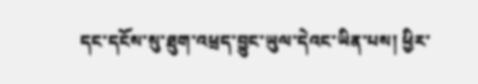དང་དངོས་སུ་ཐུག་འཕྲད་བྱུང་ཡུལ་དེའང་ཡིན་པས། ཕྱིར་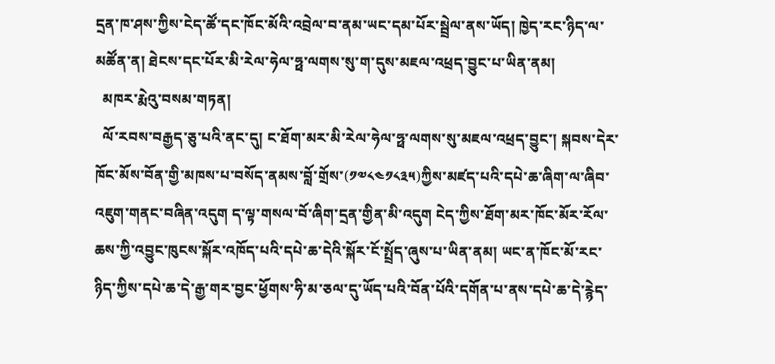དྲན་ཁ་ཤས་ཀྱིས་ངེད་ཚོ་དང་ཁོང་མོའི་འབྲེལ་བ་ནམ་ཡང་དམ་པོར་སྦྲེལ་ནས་ཡོད། ཁྱེད་རང་ཉིད་ལ་མཚོན་ན། ཐེངས་དང་པོར་མི་རེལ་ཧེལ་ཧྥ་ལགས་སུ་ག་དུས་མཇལ་འཕྲད་བྱུང་པ་ཡིན་ནམ།
  མཁར་རྨེའུ་བསམ་གཏན།
  ལོ་རབས་བརྒྱད་ཅུ་པའི་ནང་དུ། ང་ཐོག་མར་མི་རེལ་ཧེལ་ཧྥ་ལགས་སུ་མཇལ་འཕྲད་བྱུང་། སྐབས་དེར་ཁོང་མོས་བོན་གྱི་མཁས་པ་བསོད་ནམས་བློ་གྲོས་(༡༧༨༤༡༨༣༥)ཀྱིས་མཛད་པའི་དཔེ་ཆ་ཞིག་ལ་ཞིབ་འཇུག་གནང་བཞིན་འདུག ད་ལྟ་གསལ་བོ་ཞིག་དྲན་གྱིན་མི་འདུག ངེད་ཀྱིས་ཐོག་མར་ཁོང་མོར་རོལ་ཆས་ཀྱི་འབྱུང་ཁུངས་སྐོར་འཁོད་པའི་དཔེ་ཆ་དེའི་སྐོར་ངོ་སྤྲོད་ཞུས་པ་ཡིན་ནམ། ཡང་ན་ཁོང་མོ་རང་ཉིད་ཀྱིས་དཔེ་ཆ་དེ་རྒྱ་གར་བྱང་ཕྱོགས་ཧི་མ་ཅལ་དུ་ཡོད་པའི་བོན་པོའི་དགོན་པ་ནས་དཔེ་ཆ་དེ་རྙེད་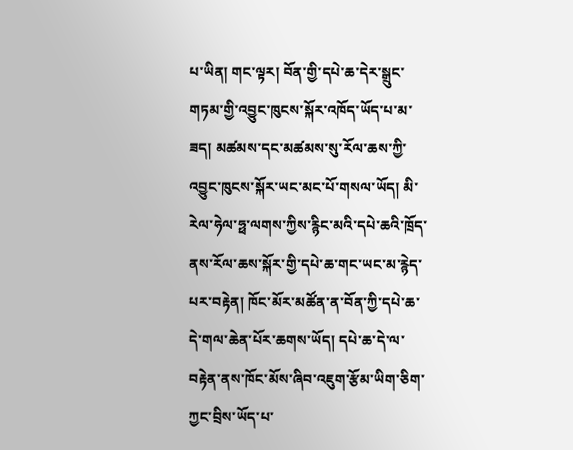པ་ཡིན། གང་ལྟར། བོན་གྱི་དཔེ་ཆ་དེར་སྒྲུང་གཏམ་གྱི་འབྱུང་ཁུངས་སྐོར་འཁོད་ཡོད་པ་མ་ཟད། མཚམས་དང་མཚམས་སུ་རོལ་ཆས་ཀྱི་འབྱུང་ཁུངས་སྐོར་ཡང་མང་པོ་གསལ་ཡོད། མི་རེལ་ཧེལ་ཧྥ་ལགས་ཀྱིས་རྙིང་མའི་དཔེ་ཆའི་ཁྲོད་ནས་རོལ་ཆས་སྐོར་གྱི་དཔེ་ཆ་གང་ཡང་མ་རྙེད་པར་བརྟེན། ཁོང་མོར་མཚོན་ན་བོན་ཀྱི་དཔེ་ཆ་དེ་གལ་ཆེན་པོར་ཆགས་ཡོད། དཔེ་ཆ་དེ་ལ་བརྟེན་ནས་ཁོང་མོས་ཞིབ་འཇུག་རྩོམ་ཡིག་ཅིག་ཀྱང་བྲིས་ཡོད་པ་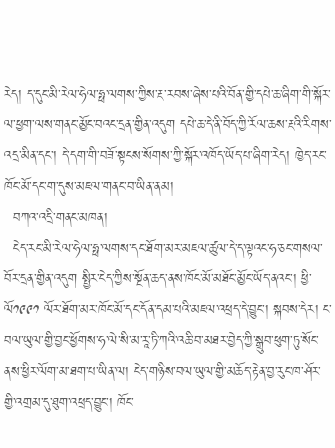རེད། ད་དུང་མི་རེལ་ཧེལ་ཧྥ་ལགས་ཀྱིས་རྔ་རབས་ཞེས་པའི་བོན་གྱི་དཔེ་ཆ་ཞིག་གི་སྐོར་ལ་ཕྱག་ལས་གནང་མྱོང་བའང་དྲན་གྱིན་འདུག དཔེ་ཆ་དེ་ནི་བོད་ཀྱི་རོལ་ཆས་རྔའི་རིགས་འདྲ་མིན་དང་། དེ་དག་གི་བཟོ་སྟངས་སོགས་ཀྱི་སྐོར་འཁོད་ཡོད་པ་ཞིག་རེད། ཁྱེད་རང་ཁོང་མོ་དང་ག་དུས་མཇལ་གནང་བ་ཡིན་ནམ།
  བཀའ་འདྲི་གནང་མཁན།
  ངེད་རང་མི་རེལ་ཧེལ་ཧྥ་ལགས་དང་ཐོག་མར་མཇལ་ཚུལ་དེ་ད་ལྟའང་ཧ་ཅང་གསལ་བོར་དྲན་གྱིན་འདུག སྤྱིར་ངེད་ཀྱིས་སྔོན་ཆད་ནས་ཁོང་མོ་མཐོང་མྱོང་ཡོད་ནའང་། ཕྱི་ལོ༡༩༩༡ ལོར་ཐོག་མར་ཁོང་མོ་དང་དོན་དམ་པའི་མཇལ་འཕྲད་དེ་བྱུང་། སྐབས་དེར། ང་བལ་ཡུལ་གྱི་བྱང་ཕྱོགས་ཧ་ལེ་སི་མ་རཱ་ཏི་ཀའི་འཆི་བ་མཐར་བྱེད་ཀྱི་སྒྲུབ་ཕུག་ཏུ་སོང་ནས་ཕྱིར་ལོག་མ་ཐག་པ་ཡིན་ལ། ངེད་གཉིས་བལ་ཡུལ་གྱི་མཆོད་རྟེན་བྱ་རུང་ཁ་ཤོར་གྱི་འགྲམ་དུ་ཐུག་འཕྲད་བྱུང་། ཁོང་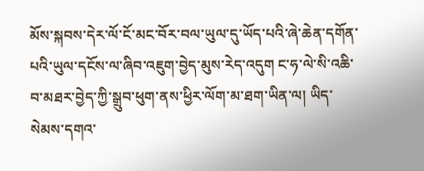མོས་སྐབས་དེར་ལོ་ངོ་མང་བོར་བལ་ཡུལ་དུ་ཡོད་པའི་ཞེ་ཆེན་དགོན་པའི་ཡུལ་དངོས་ལ་ཞིབ་འཇུག་བྱེད་མུས་རེད་འདུག ང་ཧ་ལེ་སི་འཆི་བ་མཐར་བྱེད་ཀྱི་སྒྲུབ་ཕུག་ནས་ཕྱིར་ལོག་མ་ཐག་ཡིན་ལ། ཡིད་སེམས་དགའ་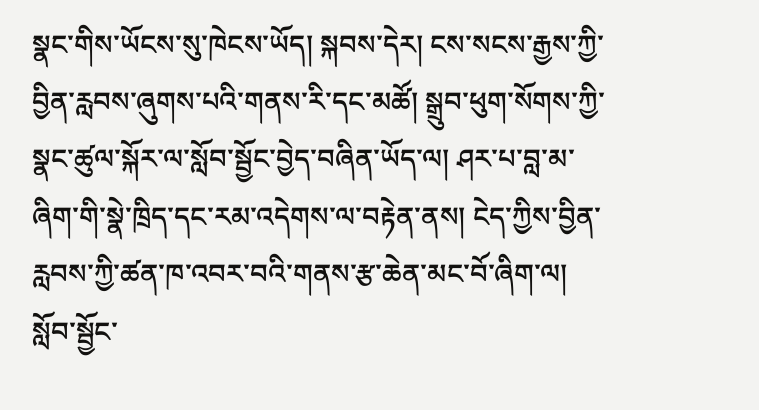སྣང་གིས་ཡོངས་སུ་ཁེངས་ཡོད། སྐབས་དེར། ངས་སངས་རྒྱས་ཀྱི་བྱིན་རླབས་ཞུགས་པའི་གནས་རི་དང་མཚོ། སྒྲུབ་ཕུག་སོགས་ཀྱི་སྣང་ཚུལ་སྐོར་ལ་སློབ་སྦྱོང་བྱེད་བཞིན་ཡོད་ལ། ཤར་པ་བླ་མ་ཞིག་གི་སྣེ་ཁྲིད་དང་རམ་འདེགས་ལ་བརྟེན་ནས། ངེད་ཀྱིས་བྱིན་རླབས་ཀྱི་ཚན་ཁ་འབར་བའི་གནས་རྩ་ཆེན་མང་བོ་ཞིག་ལ། སློབ་སྦྱོང་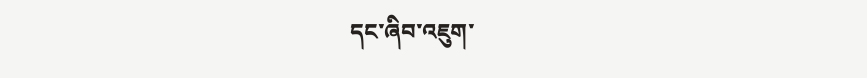དང་ཞིབ་འཇུག་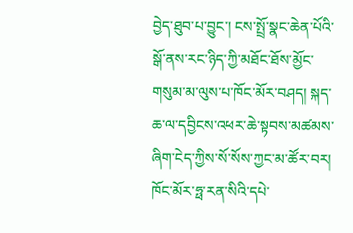བྱེད་ཐུབ་པ་བྱུང་། ངས་སྤྲོ་སྣང་ཆེན་པོའི་སྒོ་ནས་རང་ཉིད་ཀྱི་མཐོང་ཐོས་མྱོང་གསུམ་མ་ལུས་པ་ཁོང་མོར་བཤད། སྐད་ཆ་ལ་དབྱིངས་འཕར་ཆེ་སྟབས་མཚམས་ཞིག་ངེད་ཀྱིས་སོ་སོས་ཀྱང་མ་ཚོར་བར། ཁོང་མོར་ཧྥ་རན་སིའི་དཔེ་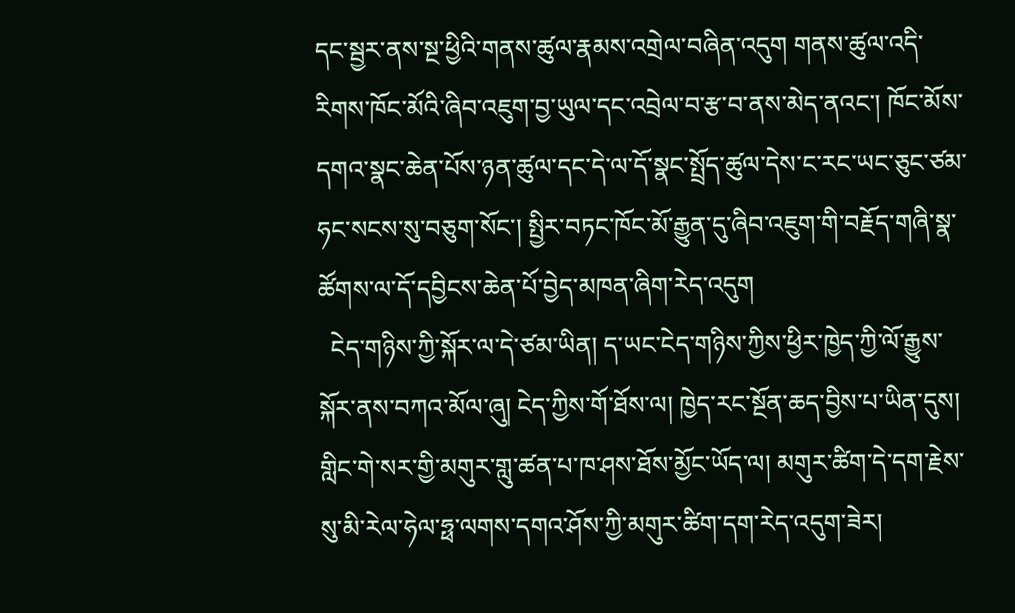དང་སྦྱར་ནས་སྔ་ཕྱིའི་གནས་ཚུལ་རྣམས་འགྲེལ་བཞིན་འདུག གནས་ཚུལ་འདི་རིགས་ཁོང་མོའི་ཞིབ་འཇུག་བྱ་ཡུལ་དང་འབྲེལ་བ་རྩ་བ་ནས་མེད་ནའང་། ཁོང་མོས་དགའ་སྣང་ཆེན་པོས་ཉན་ཚུལ་དང་དེ་ལ་དོ་སྣང་སྤྲོད་ཚུལ་དེས་ང་རང་ཡང་ཅུང་ཙམ་ཧང་སངས་སུ་བཅུག་སོང་། སྤྱིར་བཏང་ཁོང་མོ་རྒྱུན་དུ་ཞིབ་འཇུག་གི་བརྗོད་གཞི་སྣ་ཚོགས་ལ་དོ་དབྱིངས་ཆེན་པོ་བྱེད་མཁན་ཞིག་རེད་འདུག
  ངེད་གཉིས་ཀྱི་སྐོར་ལ་དེ་ཙམ་ཡིན། ད་ཡང་ངེད་གཉིས་ཀྱིས་ཕྱིར་ཁྱེད་ཀྱི་ལོ་རྒྱུས་སྐོར་ནས་བཀའ་མོལ་ཞུ། ངེད་ཀྱིས་གོ་ཐོས་ལ། ཁྱེད་རང་སྔོན་ཆད་བྱིས་པ་ཡིན་དུས། གླིང་གེ་སར་གྱི་མགུར་གླུ་ཚན་པ་ཁ་ཤས་ཐོས་མྱོང་ཡོད་ལ། མགུར་ཚིག་དེ་དག་རྗེས་སུ་མི་རེལ་ཧེལ་ཧྥ་ལགས་དགའ་ཤོས་ཀྱི་མགུར་ཚིག་དག་རེད་འདུག་ཟེར།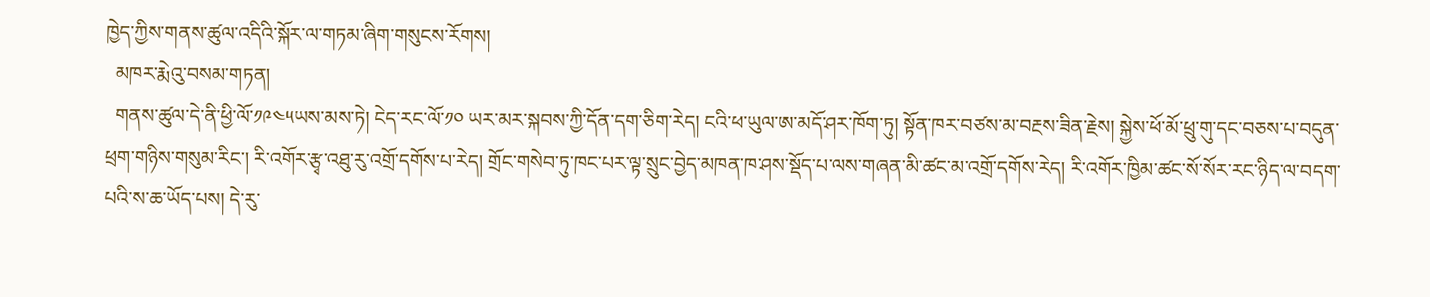ཁྱེད་ཀྱིས་གནས་ཚུལ་འདིའི་སྐོར་ལ་གཏམ་ཞིག་གསུངས་རོགས།
  མཁར་རྨེའུ་བསམ་གཏན།
  གནས་ཚུལ་དེ་ནི་ཕྱི་ལོ་༡༩༤༥ཡས་མས་ཏེ། ངེད་རང་ལོ་༡༠ ཡར་མར་སྐབས་ཀྱི་དོན་དག་ཅིག་རེད། ངའི་ཕ་ཡུལ་ཨ་མདོ་ཤར་ཁོག་ཏུ། སྟོན་ཁར་བཙས་མ་བརྔས་ཟིན་རྗེས། སྐྱེས་ཕོ་མོ་ཕྲུ་གུ་དང་བཅས་པ་བདུན་ཕྲག་གཉིས་གསུམ་རིང་། རི་འགོར་རྩྭ་འཐུ་རུ་འགྲོ་དགོས་པ་རེད། གྲོང་གསེབ་ཏུ་ཁང་པར་ལྟ་སྲུང་བྱེད་མཁན་ཁ་ཤས་སྡོད་པ་ལས་གཞན་མི་ཚང་མ་འགྲོ་དགོས་རེད། རི་འགོར་ཁྱིམ་ཚང་སོ་སོར་རང་ཉིད་ལ་བདག་པའི་ས་ཆ་ཡོད་པས། དེ་རུ་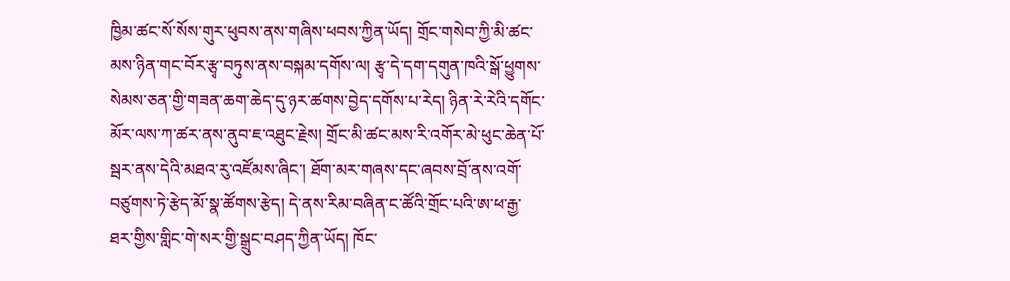ཁྱིམ་ཚང་སོ་སོས་གུར་ཕུབས་ནས་གཞིས་ཕབས་ཀྱིན་ཡོད། གྲོང་གསེབ་ཀྱི་མི་ཚང་མས་ཉིན་གང་བོར་རྩྭ་བཏུས་ནས་བསྐམ་དགོས་ལ། རྩྭ་དེ་དག་དགུན་ཁའི་སྒོ་ཕྱུགས་སེམས་ཅན་གྱི་གཟན་ཆག་ཆེད་དུ་ཉར་ཚགས་བྱེད་དགོས་པ་རེད། ཉིན་རེ་རེའི་དགོང་མོར་ལས་ཀ་ཚར་ནས་ནུབ་ཇ་འཐུང་རྗེས། གྲོང་མི་ཚང་མས་རི་འགོར་མེ་ཕུང་ཆེན་པོ་སྦར་ནས་དེའི་མཐའ་རུ་འཛོམས་ཞིང་། ཐོག་མར་གཞས་དང་ཞབས་བྲོ་ནས་འགོ་བཙུགས་ཏེ་རྩེད་མོ་སྣ་ཚོགས་རྩེད། དེ་ནས་རིམ་བཞིན་ང་ཚོའི་གྲོང་པའི་ཨ་ཕ་རྒྱ་ཐར་གྱིས་གླིང་གེ་སར་གྱི་སྒྲུང་བཤད་ཀྱིན་ཡོད། ཁོང་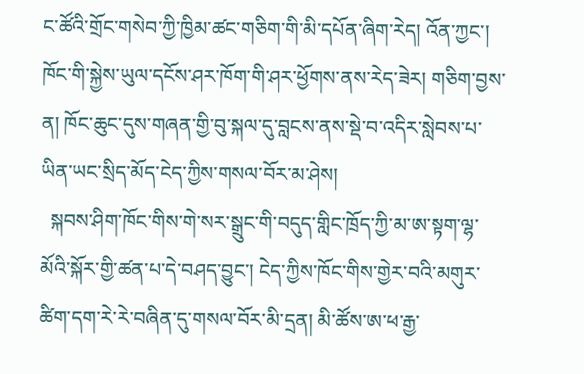ང་ཚོའི་གྲོང་གསེབ་ཀྱི་ཁྱིམ་ཚང་གཅིག་གི་མི་དཔོན་ཞིག་རེད། འོན་ཀྱང་། ཁོང་གི་སྐྱེས་ཡུལ་དངོས་ཤར་ཁོག་གི་ཤར་ཕྱོགས་ནས་རེད་ཟེར། གཅིག་བྱས་ན། ཁོང་ཆུང་དུས་གཞན་གྱི་བུ་སྐལ་དུ་བླངས་ནས་སྡེ་བ་འདིར་སླེབས་པ་ཡིན་ཡང་སྲིད་མོད་ངེད་ཀྱིས་གསལ་བོར་མ་ཤེས།
  སྐབས་ཤིག་ཁོང་གིས་གེ་སར་སྒྲུང་གི་བདུད་གླིང་ཁྲོད་ཀྱི་མ་ཨ་སྟག་ལྷ་མོའི་སྐོར་གྱི་ཚན་པ་དེ་བཤད་བྱུང་། ངེད་ཀྱིས་ཁོང་གིས་གྱེར་བའི་མགུར་ཚིག་དག་རེ་རེ་བཞིན་དུ་གསལ་བོར་མི་དྲན། མི་ཚོས་ཨ་ཕ་རྒྱ་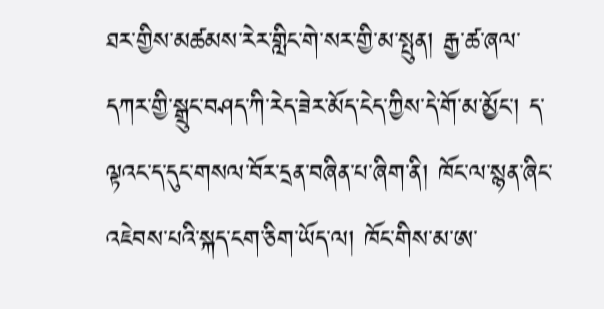ཐར་གྱིས་མཚམས་རེར་གླིང་གེ་སར་གྱི་མ་སྤུན། རྒྱ་ཚ་ཞལ་དཀར་གྱི་སྒྲུང་བཤད་ཀི་རེད་ཟེར་མོད་ངེད་ཀྱིས་དེ་གོ་མ་མྱོང་། ད་ལྟའང་ད་དུང་གསལ་བོར་དྲན་བཞིན་པ་ཞིག་ནི། ཁོང་ལ་སྙན་ཞིང་འཇེབས་པའི་སྐད་ངག་ཅིག་ཡོད་ལ། ཁོང་གིས་མ་ཨ་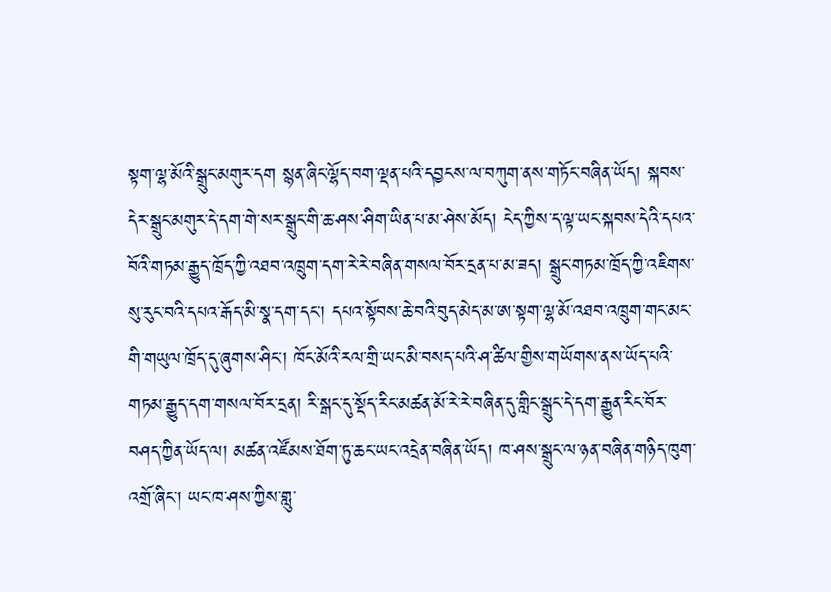སྟག་ལྷ་མོའི་སྒྲུང་མགུར་དག སྙན་ཞིང་ལྷོད་བག་ལྡན་པའི་དབྱངས་ལ་བཀུག་ནས་གཏོང་བཞིན་ཡོད། སྐབས་དེར་སྒྲུང་མགུར་དེ་དག་གེ་སར་སྒྲུང་གི་ཆ་ཤས་ཤིག་ཡིན་པ་མ་ཤེས་མོད། ངེད་ཀྱིས་ད་ལྟ་ཡང་སྐབས་དེའི་དཔའ་བོའི་གཏམ་རྒྱུད་ཁྲོད་ཀྱི་འཐབ་འཁྲུག་དག་རེ་རེ་བཞིན་གསལ་བོར་དྲན་པ་མ་ཟད། སྒྲུང་གཏམ་ཁྲོད་ཀྱི་འཇིགས་སུ་རུང་བའི་དཔའ་རྒོད་མི་སྣ་དག་དང་། དཔའ་སྟོབས་ཆེ་བའི་བུད་མེད་མ་ཨ་སྟག་ལྷ་མོ་འཐབ་འཁྲུག་གང་མང་གི་གཡུལ་ཁྲོད་དུ་ཞུགས་ཤིང་། ཁོང་མོའི་རལ་གྲི་ཡང་མི་བསད་པའི་ཤ་ཚིལ་གྱིས་གཡོགས་ནས་ཡོད་པའི་གཏམ་རྒྱུད་དག་གསལ་བོར་དྲན། རི་སྒང་དུ་སྡོད་རིང་མཚན་མོ་རེ་རེ་བཞིན་དུ་གླིང་སྒྲུང་དེ་དག་རྒྱུན་རིང་བོར་བཤད་ཀྱིན་ཡོད་ལ། མཚན་འཛོམས་ཐོག་ཏུ་ཆང་ཡང་འདྲེན་བཞིན་ཡོད། ཁ་ཤས་སྒྲུང་ལ་ཉན་བཞིན་གཉིད་ཁུག་འགྲོ་ཞིང་། ཡང་ཁ་ཤས་ཀྱིས་གླུ་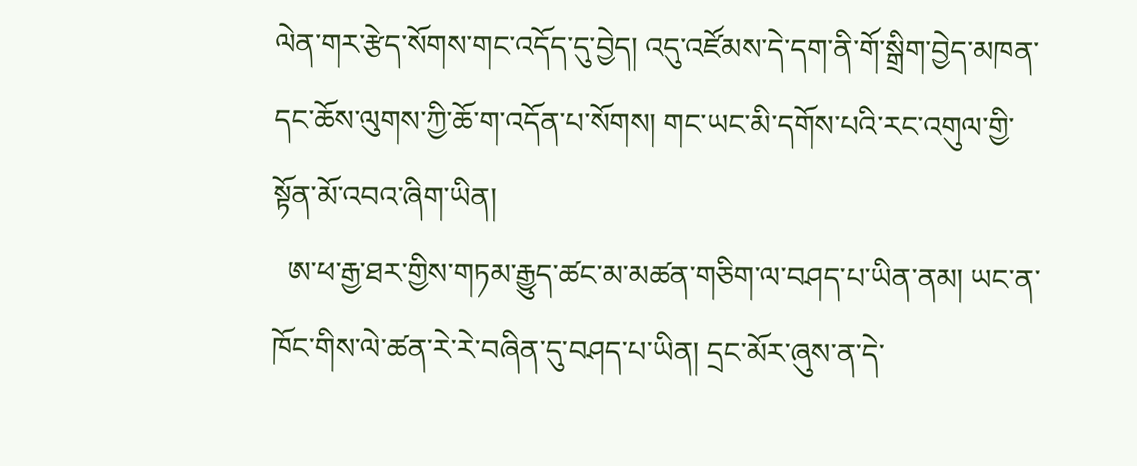ལེན་གར་རྩེད་སོགས་གང་འདོད་དུ་བྱེད། འདུ་འཛོམས་དེ་དག་ནི་གོ་སྒྲིག་བྱེད་མཁན་དང་ཆོས་ལུགས་ཀྱི་ཆོ་ག་འདོན་པ་སོགས། གང་ཡང་མི་དགོས་པའི་རང་འགུལ་གྱི་སྟོན་མོ་འབའ་ཞིག་ཡིན།
  ཨ་ཕ་རྒྱ་ཐར་གྱིས་གཏམ་རྒྱུད་ཚང་མ་མཚན་གཅིག་ལ་བཤད་པ་ཡིན་ནམ། ཡང་ན་ཁོང་གིས་ལེ་ཚན་རེ་རེ་བཞིན་དུ་བཤད་པ་ཡིན། དྲང་མོར་ཞུས་ན་དེ་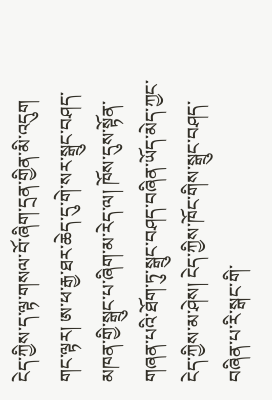ངེད་ཀྱིས་ད་ལྟ་གསལ་བོ་ཞིག་དྲན་གྱིན་མི་འདུག གང་ལྟར། ཨ་ཕ་རྒྱ་ཐར་ཆེད་དུ་གེ་སར་སྒྲུང་བཤད་མཁན་གྱི་སྒྲུང་པ་ཞིག་མ་རེད་ལ། ཁོས་དུས་སྟོན་གཞན་པའི་ཐོག་ཏུ་སྒྲུང་བཤད་བཞིན་ཡོད་མེད་ཀྱང་ངེད་ཀྱིས་མ་ཤེས། ངེད་ཀྱིས་ཁོང་གིས་སྒྲུང་བཤད་བཞིན་པ་རི་སྒང་གི་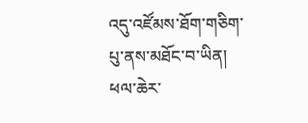འདུ་འཛོམས་ཐོག་གཅིག་པུ་ནས་མཐོང་བ་ཡིན། ཕལ་ཆེར་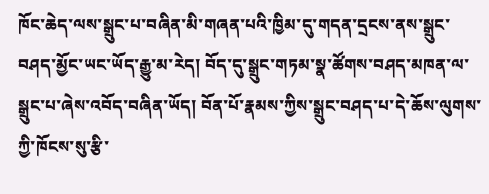ཁོང་ཆེད་ལས་སྒྲུང་པ་བཞིན་མི་གཞན་པའི་ཁྱིམ་དུ་གདན་དྲངས་ནས་སྒྲུང་བཤད་མྱོང་ཡང་ཡོད་རྒྱུ་མ་རེད། བོད་དུ་སྒྲུང་གཏམ་སྣ་ཚོགས་བཤད་མཁན་ལ་སྒྲུང་པ་ཞེས་འབོད་བཞིན་ཡོད། བོན་པོ་རྣམས་ཀྱིས་སྒྲུང་བཤད་པ་དེ་ཆོས་ལུགས་ཀྱི་ཁོངས་སུ་རྩི་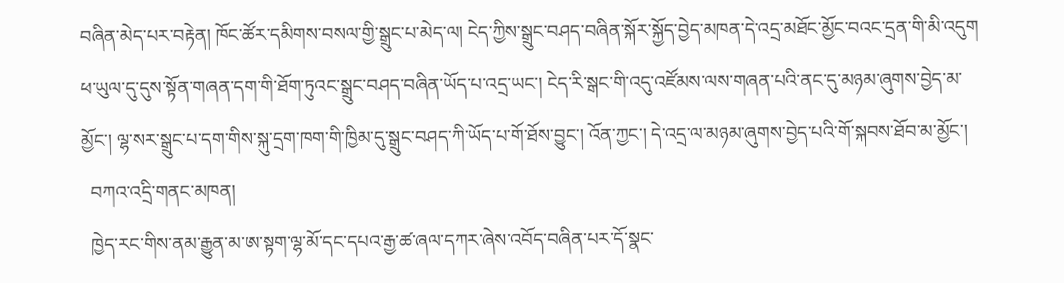བཞིན་མེད་པར་བརྟེན། ཁོང་ཚོར་དམིགས་བསལ་གྱི་སྒྲུང་པ་མེད་ལ། ངེད་ཀྱིས་སྒྲུང་བཤད་བཞིན་སྐོར་སྐྱོད་བྱེད་མཁན་དེ་འདྲ་མཐོང་མྱོང་བའང་དྲན་གི་མི་འདུག ཕ་ཡུལ་དུ་དུས་སྟོན་གཞན་དག་གི་ཐོག་ཏུའང་སྒྲུང་བཤད་བཞིན་ཡོད་པ་འདྲ་ཡང་། ངེད་རི་སྒང་གི་འདུ་འཛོམས་ལས་གཞན་པའི་ནང་དུ་མཉམ་ཞུགས་བྱེད་མ་མྱོང་། ལྷ་སར་སྒྲུང་པ་དག་གིས་སྐུ་དྲག་ཁག་གི་ཁྱིམ་དུ་སྒྲུང་བཤད་ཀི་ཡོད་པ་གོ་ཐོས་བྱུང་། འོན་ཀྱང་། དེ་འདྲ་ལ་མཉམ་ཞུགས་བྱེད་པའི་གོ་སྐབས་ཐོབ་མ་མྱོང་།
  བཀའ་འདྲི་གནང་མཁན།
  ཁྱེད་རང་གིས་ནམ་རྒྱུན་མ་ཨ་སྟག་ལྷ་མོ་དང་དཔའ་རྒྱ་ཚ་ཞལ་དཀར་ཞེས་འབོད་བཞིན་པར་དོ་སྣང་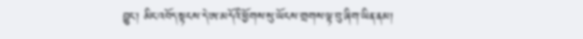བྱུང་། མིང་འབོད་སྟངས་དེ་ཨ་མདོའི་ཕྱོགས་སུ་ཡོངས་གྲགས་ལྟ་བུ་ཞིག་ཡིན་ནམ།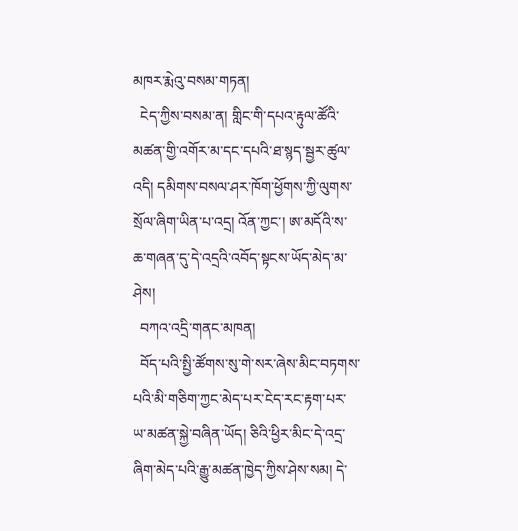མཁར་རྨེའུ་བསམ་གཏན།
  ངེད་ཀྱིས་བསམ་ན། གླིང་གི་དཔའ་རྟུལ་ཚོའི་མཚན་གྱི་འགོར་མ་དང་དཔའི་ཐ་སྙད་སྦྱར་ཚུལ་འདི། དམིགས་བསལ་ཤར་ཁོག་ཕྱོགས་ཀྱི་ལུགས་སྲོལ་ཞིག་ཡིན་པ་འདྲ། འོན་ཀྱང་། ཨ་མདོའི་ས་ཆ་གཞན་དུ་དེ་འདྲའི་འབོད་སྟངས་ཡོད་མེད་མ་ཤེས།
  བཀའ་འདྲི་གནང་མཁན།
  བོད་པའི་སྤྱི་ཚོགས་སུ་གེ་སར་ཞེས་མིང་བཏགས་པའི་མི་གཅིག་ཀྱང་མེད་པར་ངེད་རང་རྟག་པར་ཡ་མཚན་སྐྱེ་བཞིན་ཡོད། ཅིའི་ཕྱིར་མིང་དེ་འདྲ་ཞིག་མེད་པའི་རྒྱུ་མཚན་ཁྱེད་ཀྱིས་ཤེས་སམ། དེ་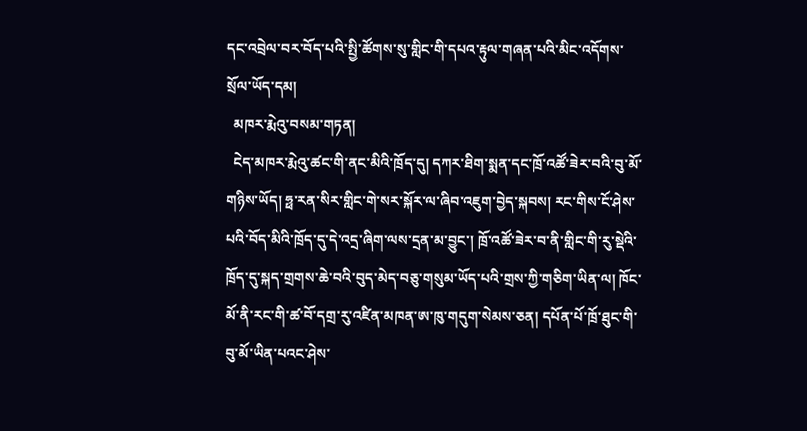དང་འབྲེལ་བར་བོད་པའི་སྤྱི་ཚོགས་སུ་གླིང་གི་དཔའ་རྟུལ་གཞན་པའི་མིང་འདོགས་སྲོལ་ཡོད་དམ།
  མཁར་རྨེའུ་བསམ་གཏན།
  ངེད་མཁར་རྨེའུ་ཚང་གི་ནང་མིའི་ཁྲོད་དུ། དཀར་ཐིག་སྨན་དང་ཁྲོ་འཚོ་ཟེར་བའི་བུ་མོ་གཉིས་ཡོད། ཧྥ་རན་སིར་གླིང་གེ་སར་སྐོར་ལ་ཞིབ་འཇུག་བྱེད་སྐབས། རང་གིས་ངོ་ཤེས་པའི་བོད་མིའི་ཁྲོད་དུ་དེ་འདྲ་ཞིག་ལས་དྲན་མ་བྱུང་། ཁྲོ་འཚོ་ཟེར་བ་ནི་གླིང་གི་རུ་སྡེའི་ཁྲོད་དུ་སྐད་གྲགས་ཆེ་བའི་བུད་མེད་བཅུ་གསུམ་ཡོད་པའི་གྲས་ཀྱི་གཅིག་ཡིན་ལ། ཁོང་མོ་ནི་རང་གི་ཚ་བོ་དགྲ་རུ་འཛིན་མཁན་ཨ་ཁུ་གདུག་སེམས་ཅན། དཔོན་པོ་ཁྲོ་ཐུང་གི་བུ་མོ་ཡིན་པའང་ཤེས་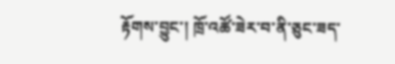རྟོགས་བྱུང་། ཁྲོ་འཚོ་ཟེར་བ་ནི་ཅུང་ཟད་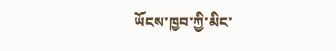ཡོངས་ཁྱབ་ཀྱི་མིང་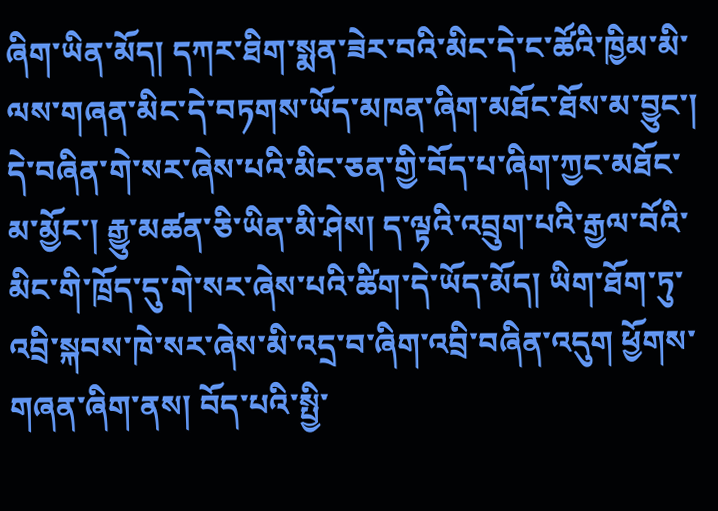ཞིག་ཡིན་མོད། དཀར་ཐིག་སྨན་ཟེར་བའི་མིང་དེ་ང་ཚོའི་ཁྱིམ་མི་ལས་གཞན་མིང་དེ་བཏགས་ཡོད་མཁན་ཞིག་མཐོང་ཐོས་མ་བྱུང་། དེ་བཞིན་གེ་སར་ཞེས་པའི་མིང་ཅན་གྱི་བོད་པ་ཞིག་ཀྱང་མཐོང་མ་མྱོང་། རྒྱུ་མཚན་ཅི་ཡིན་མི་ཤེས། ད་ལྟའི་འབྲུག་པའི་རྒྱལ་བོའི་མིང་གི་ཁྲོད་དུ་གེ་སར་ཞེས་པའི་ཚིག་དེ་ཡོད་མོད། ཡིག་ཐོག་ཏུ་འབྲི་སྐབས་ཁེ་སར་ཞེས་མི་འདྲ་བ་ཞིག་འབྲི་བཞིན་འདུག ཕྱོགས་གཞན་ཞིག་ནས། བོད་པའི་སྤྱི་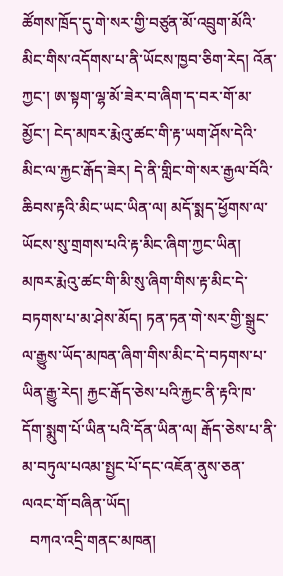ཚོགས་ཁྲོད་དུ་གེ་སར་གྱི་བཙུན་མོ་འབྲུག་མོའི་མིང་གིས་འདོགས་པ་ནི་ཡོངས་ཁྱབ་ཅིག་རེད། འོན་ཀྱང་། ཨ་སྟག་ལྷ་མོ་ཟེར་བ་ཞིག་ད་བར་གོ་མ་མྱོང་། ངེད་མཁར་རྨེའུ་ཚང་གི་རྟ་ཡག་ཤོས་དེའི་མིང་ལ་རྐྱང་རྒོད་ཟེར། དེ་ནི་གླིང་གེ་སར་རྒྱལ་བོའི་ཆིབས་རྟའི་མིང་ཡང་ཡིན་ལ། མདོ་སྨད་ཕྱོགས་ལ་ཡོངས་སུ་གྲགས་པའི་རྟ་མིང་ཞིག་ཀྱང་ཡིན། མཁར་རྨེའུ་ཚང་གི་མི་སུ་ཞིག་གིས་རྟ་མིང་དེ་བཏགས་པ་མ་ཤེས་མོད། ཏན་ཏན་གེ་སར་གྱི་སྒྲུང་ལ་རྒྱུས་ཡོད་མཁན་ཞིག་གིས་མིང་དེ་བཏགས་པ་ཡིན་རྒྱུ་རེད། རྐྱང་རྒོད་ཅེས་པའི་རྐྱང་ནི་རྟའི་ཁ་དོག་སྨུག་པོ་ཡིན་པའི་དོན་ཡིན་ལ། རྒོད་ཅེས་པ་ནི་མ་བཏུལ་པའམ་སྤྱང་པོ་དང་འཇོན་ནུས་ཅན་ལའང་གོ་བཞིན་ཡོད།
  བཀའ་འདྲི་གནང་མཁན།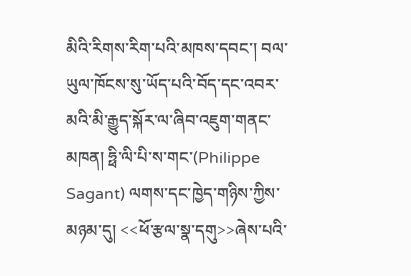མིའི་རིགས་རིག་པའི་མཁས་དབང་། བལ་ཡུལ་ཁོངས་སུ་ཡོད་པའི་བོད་དང་འབར་མའི་མི་རྒྱུད་སྐོར་ལ་ཞིབ་འཇུག་གནང་མཁན། ཧྥི་ལི་པི་ས་གང་(Philippe Sagant) ལགས་དང་ཁྱེད་གཉིས་ཀྱིས་མཉམ་དུ། <<ཕོ་རྩལ་སྣ་དགུ>>ཞེས་པའི་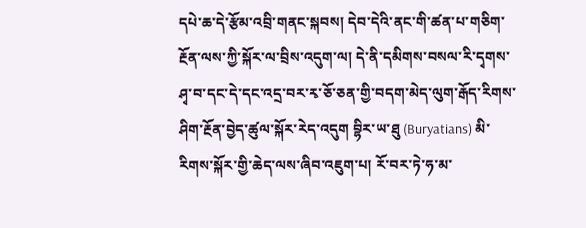དཔེ་ཆ་དེ་རྩོམ་འབྲི་གནང་སྐབས། དེབ་དེའི་ནང་གི་ཚན་པ་གཅིག་རྔོན་ལས་ཀྱི་སྐོར་ལ་བྲིས་འདུག་ལ། དེ་ནི་དམིགས་བསལ་རི་དྭགས་ཤྭ་བ་དང་དེ་དང་འདྲ་བར་རྭ་ཅོ་ཅན་གྱི་བདག་མེད་ལུག་རྒོད་རིགས་ཤིག་རྔོན་བྱེད་ཚུལ་སྐོར་རེད་འདུག བྷིར་ཡ་ཐུ (Buryatians) མི་རིགས་སྐོར་གྱི་ཆེད་ལས་ཞིབ་འཇུག་པ། རོ་བར་ཏེ་ཧ་མ་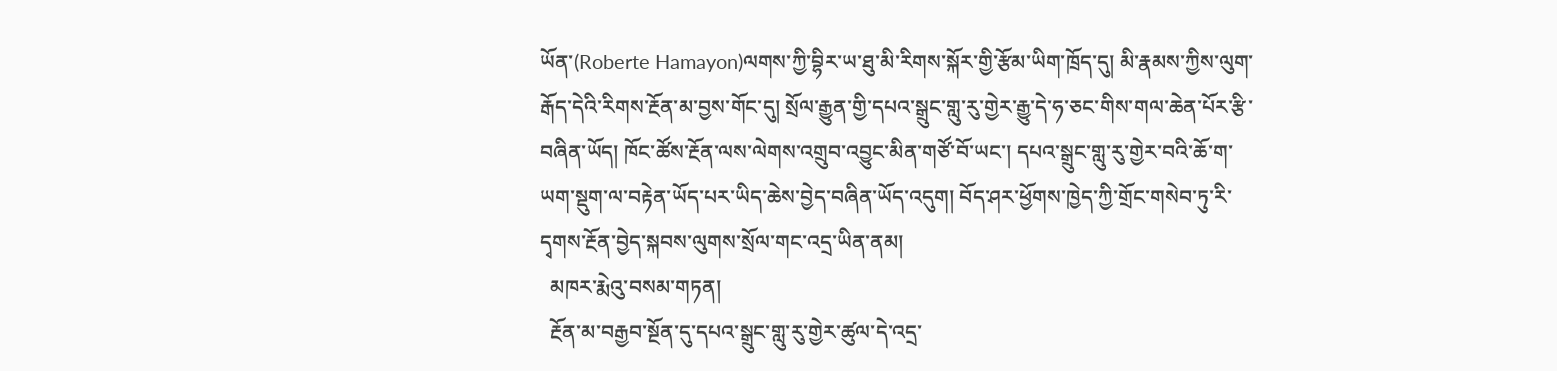ཡོན་(Roberte Hamayon)ལགས་ཀྱི་བྷིར་ཡ་ཐུ་མི་རིགས་སྐོར་གྱི་རྩོམ་ཡིག་ཁྲོད་དུ། མི་རྣམས་ཀྱིས་ལུག་རྒོད་དེའི་རིགས་རྔོན་མ་བྱས་གོང་དུ། སྲོལ་རྒྱུན་གྱི་དཔའ་སྒྲུང་གླུ་རུ་གྱེར་རྒྱུ་དེ་ཧ་ཅང་གིས་གལ་ཆེན་པོར་རྩི་བཞིན་ཡོད། ཁོང་ཚོས་རྔོན་ལས་ལེགས་འགྲུབ་འབྱུང་མིན་གཙོ་བོ་ཡང་། དཔའ་སྒྲུང་གླུ་རུ་གྱེར་བའི་ཆོ་ག་ཡག་སྡུག་ལ་བརྟེན་ཡོད་པར་ཡིད་ཆེས་བྱེད་བཞིན་ཡོད་འདུག། བོད་ཤར་ཕྱོགས་ཁྱེད་ཀྱི་གྲོང་གསེབ་ཏུ་རི་དྭགས་རྔོན་བྱེད་སྐབས་ལུགས་སྲོལ་གང་འདྲ་ཡིན་ནམ།
  མཁར་རྨེའུ་བསམ་གཏན།
  རྔོན་མ་བརྒྱབ་སྔོན་དུ་དཔའ་སྒྲུང་གླུ་རུ་གྱེར་ཚུལ་དེ་འདྲ་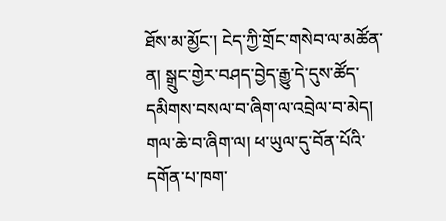ཐོས་མ་མྱོང་། ངེད་ཀྱི་གྲོང་གསེབ་ལ་མཚོན་ན། སྒྲུང་གྱེར་བཤད་བྱེད་རྒྱུ་དེ་དུས་ཚོད་དམིགས་བསལ་བ་ཞིག་ལ་འབྲེལ་བ་མེད། གལ་ཆེ་བ་ཞིག་ལ། ཕ་ཡུལ་དུ་བོན་པོའི་དགོན་པ་ཁག་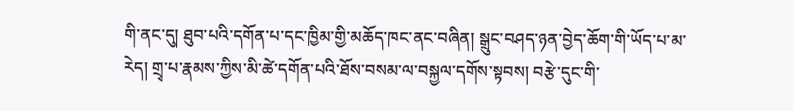གི་ནང་དུ། ཐུབ་པའི་དགོན་པ་དང་ཁྱིམ་གྱི་མཆོད་ཁང་ནང་བཞིན། སྒྲུང་བཤད་ཉན་བྱེད་ཆོག་གི་ཡོད་པ་མ་རེད། གྲྭ་པ་རྣམས་ཀྱིས་མི་ཚེ་དགོན་པའི་ཐོས་བསམ་ལ་བསྐྱལ་དགོས་སྟབས། བརྩེ་དུང་གི་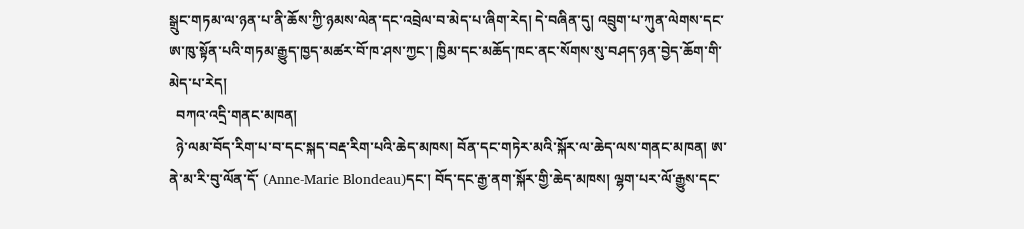སྒྲུང་གཏམ་ལ་ཉན་པ་ནི་ཆོས་ཀྱི་ཉམས་ལེན་དང་འབྲེལ་བ་མེད་པ་ཞིག་རེད། དེ་བཞིན་དུ། འབྲུག་པ་ཀུན་ལེགས་དང་ཨ་ཁུ་སྟོན་པའི་གཏམ་རྒྱུད་ཁྱད་མཚར་བོ་ཁ་ཤས་ཀྱང་། ཁྱིམ་དང་མཆོད་ཁང་ནང་སོགས་སུ་བཤད་ཉན་བྱེད་ཆོག་གི་མེད་པ་རེད།
  བཀའ་འདྲི་གནང་མཁན།
  ཉེ་ལམ་བོད་རིག་པ་བ་དང་སྐད་བརྡ་རིག་པའི་ཆེད་མཁས། བོན་དང་གཏེར་མའི་སྐོར་ལ་ཆེད་ལས་གནང་མཁན། ཨ་ནེ་མ་རི་བུ་ལོན་དོ་ (Anne-Marie Blondeau)དང་། བོད་དང་རྒྱ་ནག་སྐོར་གྱི་ཆེད་མཁས། ལྷག་པར་ལོ་རྒྱུས་དང་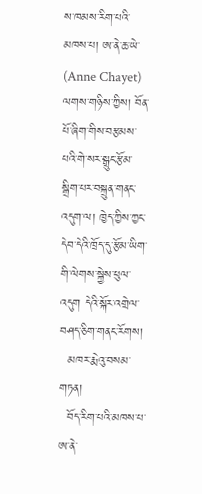ས་ཁམས་རིག་པའི་མཁས་པ། ཨ་ནེ་ཆ་ཡེ་ (Anne Chayet) ལགས་གཉིས་ཀྱིས། བོན་པོ་ཞིག་གིས་བརྩམས་པའི་གེ་སར་སྒྲུང་རྩོམ་སྒྲིག་པར་བསྐྲུན་གནང་འདུག་ལ། ཁྱེད་ཀྱིས་ཀྱང་དེབ་དེའི་ཁྲོད་དུ་རྩོམ་ཡིག་གི་ལེགས་སྐྱེས་ཕུལ་འདུག དེའི་སྐོར་འགྲེལ་བཤད་ཅིག་གནང་རོགས།
  མཁར་རྨེའུ་བསམ་གཏན།
  བོད་རིག་པའི་མཁས་པ་ཨ་ནེ་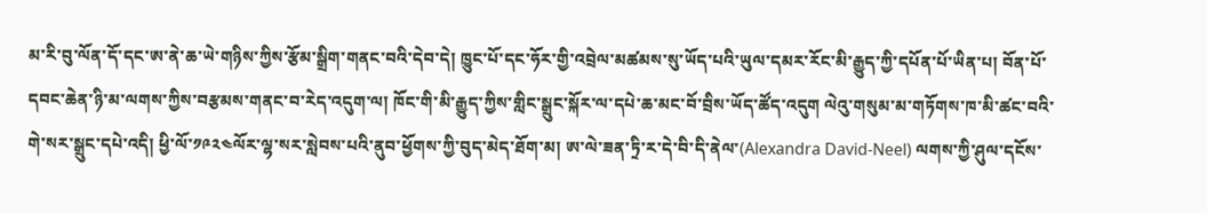མ་རི་བུ་ལོན་དོ་དང་ཨ་ནེ་ཆ་ཡེ་གཉིས་ཀྱིས་རྩོམ་སྒྲིག་གནང་བའི་དེབ་དེ། ཁྱུང་པོ་དང་ཧོར་གྱི་འབྲེལ་མཚམས་སུ་ཡོད་པའི་ཡུལ་དམར་རོང་མི་རྒྱུད་ཀྱི་དཔོན་པོ་ཡིན་པ། བོན་པོ་དབང་ཆེན་ཉི་མ་ལགས་ཀྱིས་བརྩམས་གནང་བ་རེད་འདུག་ལ། ཁོང་གི་མི་རྒྱུད་ཀྱིས་གླིང་སྒྲུང་སྐོར་ལ་དཔེ་ཆ་མང་བོ་བྲིས་ཡོད་ཚོད་འདུག ལེའུ་གསུམ་མ་གཏོགས་ཁ་མི་ཚང་བའི་གེ་སར་སྒྲུང་དཔེ་འདི། ཕྱི་ལོ་༡༩༢༤ལོར་ལྷ་སར་སླེབས་པའི་ནུབ་ཕྱོགས་ཀྱི་བུད་མེད་ཐོག་མ། ཨ་ལེ་ཟན་ཏྲི་ར་དེ་བི་དི་ནེལ་(Alexandra David-Neel) ལགས་ཀྱི་ཤུལ་དངོས་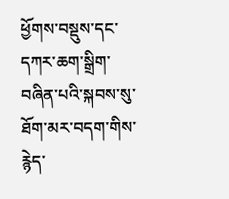ཕྱོགས་བསྡུས་དང་དཀར་ཆག་སྒྲིག་བཞིན་པའི་སྐབས་སུ་ཐོག་མར་བདག་གིས་རྙེད་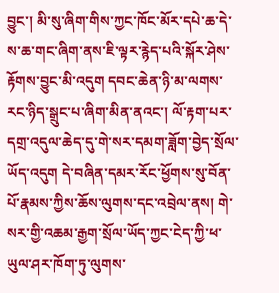བྱུང་། མི་སུ་ཞིག་གིས་ཀྱང་ཁོང་མོར་དཔེ་ཆ་དེ་ས་ཆ་གང་ཞིག་ནས་ཇི་ལྟར་རྙེད་པའི་སྐོར་ཤེས་རྟོགས་བྱུང་མི་འདུག དབང་ཆེན་ཉི་མ་ལགས་རང་ཉིད་སྒྲུང་པ་ཞིག་མིན་ནའང་། ལོ་རྟག་པར་དགྲ་འདུལ་ཆེད་དུ་གེ་སར་དམག་ཟློག་བྱེད་སྲོལ་ཡོད་འདུག དེ་བཞིན་དམར་རོང་ཕྱོགས་སུ་བོན་པོ་རྣམས་ཀྱིས་ཆོས་ལུགས་དང་འབྲེལ་ནས། གེ་སར་གྱི་འཆམ་རྒྱག་སྲོལ་ཡོད་ཀྱང་ངེད་ཀྱི་ཕ་ཡུལ་ཤར་ཁོག་ཏུ་ལུགས་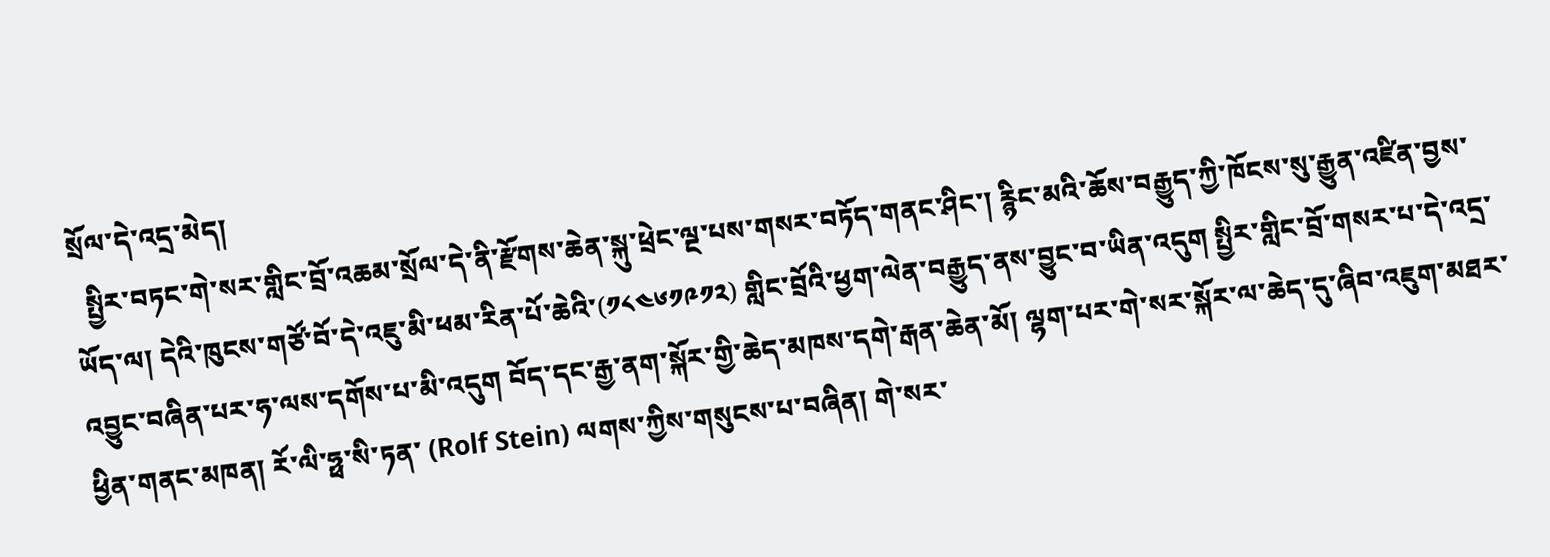སྲོལ་དེ་འདྲ་མེད།
  སྤྱིར་བཏང་གེ་སར་གླིང་བྲོ་འཆམ་སྲོལ་དེ་ནི་རྫོགས་ཆེན་སྐུ་ཕྲེང་ལྔ་པས་གསར་བཏོད་གནང་ཤིང་། རྙིང་མའི་ཆོས་བརྒྱུད་ཀྱི་ཁོངས་སུ་རྒྱུན་འཛིན་བྱས་ཡོད་ལ། དེའི་ཁུངས་གཙོ་བོ་དེ་འཇུ་མི་ཕམ་རིན་པོ་ཆེའི་(༡༨༤༦༡༩༡༢) གླིང་བྲོའི་ཕྱག་ལེན་བརྒྱུད་ནས་བྱུང་བ་ཡིན་འདུག སྤྱིར་གླིང་བྲོ་གསར་པ་དེ་འདྲ་འབྱུང་བཞིན་པར་ཧ་ལས་དགོས་པ་མི་འདུག བོད་དང་རྒྱ་ནག་སྐོར་གྱི་ཆེད་མཁས་དགེ་རྒན་ཆེན་མོ། ལྷག་པར་གེ་སར་སྐོར་ལ་ཆེད་དུ་ཞིབ་འཇུག་མཐར་ཕྱིན་གནང་མཁན། རོ་ལི་ཧྥ་སི་ཏན་ (Rolf Stein) ལགས་ཀྱིས་གསུངས་པ་བཞིན། གེ་སར་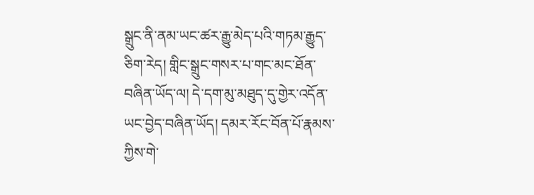སྒྲུང་ནི་ནམ་ཡང་ཚར་རྒྱུ་མེད་པའི་གཏམ་རྒྱུད་ཅིག་རེད། གླིང་སྒྲུང་གསར་པ་གང་མང་ཐོན་བཞིན་ཡོད་ལ། དེ་དག་མུ་མཐུད་དུ་གྱེར་འདོན་ཡང་བྱེད་བཞིན་ཡོད། དམར་རོང་བོན་པོ་རྣམས་ཀྱིས་གེ་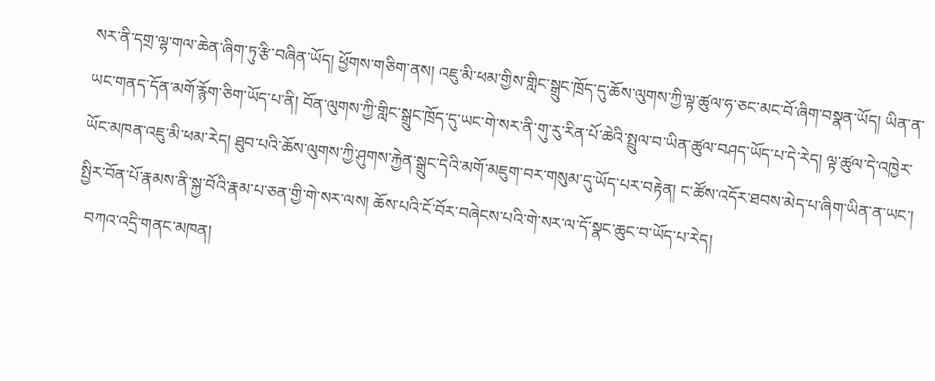སར་ནི་དགྲ་ལྷ་གལ་ཆེན་ཞིག་ཏུ་རྩི་བཞིན་ཡོད། ཕྱོགས་གཅིག་ནས། འཇུ་མི་ཕམ་གྱིས་གླིང་སྒྲུང་ཁྲོད་དུ་ཆོས་ལུགས་ཀྱི་ལྟ་ཚུལ་ཧ་ཅང་མང་བོ་ཞིག་བསྣན་ཡོད། ཡིན་ན་ཡང་གནད་དོན་མགོ་རྙོག་ཅིག་ཡོད་པ་ནི། བོན་ལུགས་ཀྱི་གླིང་སྒྲུང་ཁྲོད་དུ་ཡང་གེ་སར་ནི་གུ་རུ་རིན་པོ་ཆེའི་སྤྲུལ་བ་ཡིན་ཚུལ་བཤད་ཡོད་པ་དེ་རེད། ལྟ་ཚུལ་དེ་འཁྱེར་ཡོང་མཁན་འཇུ་མི་ཕམ་རེད། ཐུབ་པའི་ཆོས་ལུགས་ཀྱི་ཤུགས་རྐྱེན་སྒྲུང་དེའི་མགོ་མཇུག་བར་གསུམ་དུ་ཡོད་པར་བརྟེན། ང་ཚོས་འདོར་ཐབས་མེད་པ་ཞིག་ཡིན་ན་ཡང་། སྤྱིར་བོན་པོ་རྣམས་ནི་སྐྱ་བོའི་རྣམ་པ་ཅན་གྱི་གེ་སར་ལས། ཆོས་པའི་ངོ་བོར་བཞེངས་པའི་གེ་སར་ལ་དོ་སྣང་ཆུང་བ་ཡོད་པ་རེད།
  བཀའ་འདྲི་གནང་མཁན།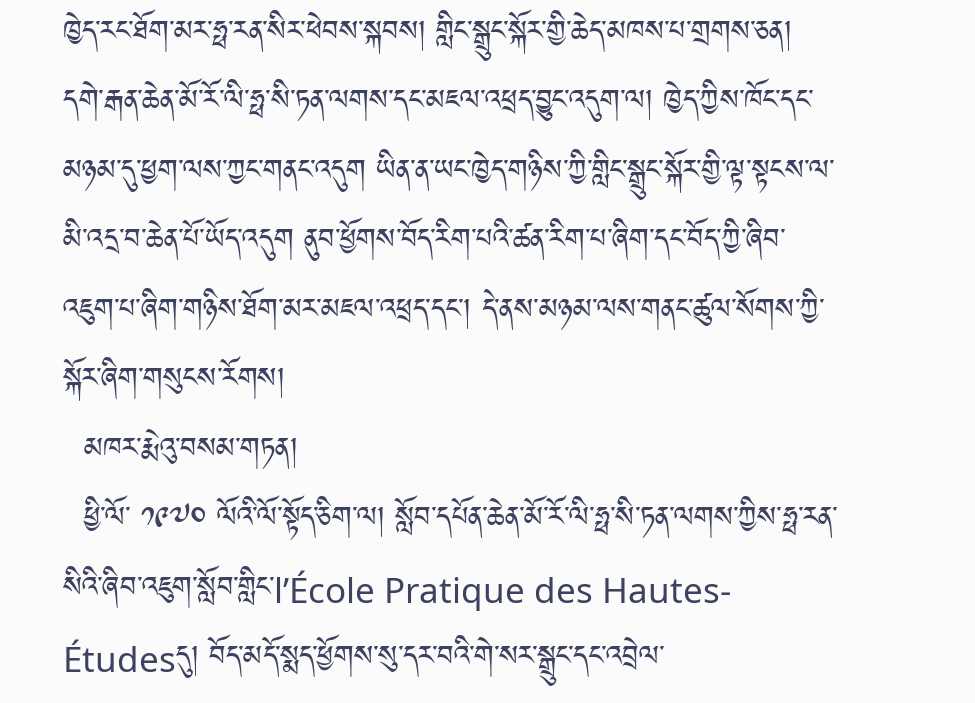ཁྱེད་རང་ཐོག་མར་ཧྥ་རན་སིར་ཕེབས་སྐབས། གླིང་སྒྲུང་སྐོར་གྱི་ཆེད་མཁས་པ་གྲགས་ཅན། དགེ་རྒན་ཆེན་མོ་རོ་ལི་ཧྥ་སི་ཏན་ལགས་དང་མཇལ་འཕྲད་བྱུང་འདུག་ལ། ཁྱེད་ཀྱིས་ཁོང་དང་མཉམ་དུ་ཕྱག་ལས་ཀྱང་གནང་འདུག ཡིན་ན་ཡང་ཁྱེད་གཉིས་ཀྱི་གླིང་སྒྲུང་སྐོར་གྱི་ལྟ་སྟངས་ལ་མི་འདྲ་བ་ཆེན་པོ་ཡོད་འདུག ནུབ་ཕྱོགས་བོད་རིག་པའི་ཚན་རིག་པ་ཞིག་དང་བོད་ཀྱི་ཞིབ་འཇུག་པ་ཞིག་གཉིས་ཐོག་མར་མཇལ་འཕྲད་དང་། དེ་ནས་མཉམ་ལས་གནང་ཚུལ་སོགས་ཀྱི་སྐོར་ཞིག་གསུངས་རོགས།
  མཁར་རྨེའུ་བསམ་གཏན།
  ཕྱི་ལོ་ ༡༩༧༠ ལོའི་ལོ་སྟོད་ཅིག་ལ། སློབ་དཔོན་ཆེན་མོ་རོ་ལི་ཧྥ་སི་ཏན་ལགས་ཀྱིས་ཧྥ་རན་སིའི་ཞིབ་འཇུག་སློབ་གླིང་l’École Pratique des Hautes-Étudesདུ། བོད་མདོ་སྨད་ཕྱོགས་སུ་དར་བའི་གེ་སར་སྒྲུང་དང་འབྲེལ་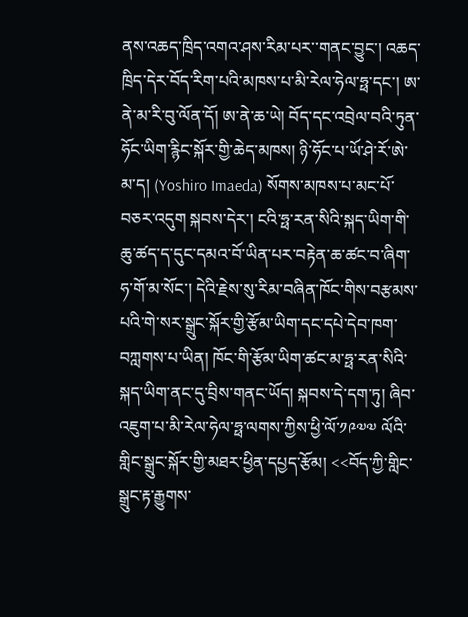ནས་འཆད་ཁྲིད་འགའ་ཤས་རིམ་པར་་གནང་བྱུང་། འཆད་ཁྲིད་དེར་བོད་རིག་པའི་མཁས་པ་མི་རེལ་ཧེལ་ཧྥ་དང་། ཨ་ནེ་མ་རི་བུ་ལོན་དོ། ཨ་ནེ་ཆ་ཡེ། བོད་དང་འབྲེལ་བའི་ཏུན་ཧོང་ཡིག་རྙིང་སྐོར་གྱི་ཆེད་མཁས། ཉི་ཧོང་པ་ཡོ་ཤེ་རོ་ཨེ་མ་ད། (Yoshiro Imaeda) སོགས་མཁས་པ་མང་པོ་བཅར་འདུག སྐབས་དེར་། ངའི་ཧྥ་རན་སིའི་སྐད་ཡིག་གི་ཆུ་ཚད་ད་དུང་དམའ་བོ་ཡིན་པར་བརྟེན་ཆ་ཚང་བ་ཞིག་ཧ་གོ་མ་སོང་། དེའི་རྗེས་སུ་རིམ་བཞིན་ཁོང་གིས་བརྩམས་པའི་གེ་སར་སྒྲུང་སྐོར་གྱི་རྩོམ་ཡིག་དང་དཔེ་དེབ་ཁག་བཀླགས་པ་ཡིན། ཁོང་གི་རྩོམ་ཡིག་ཚང་མ་ཧྥ་རན་སིའི་སྐད་ཡིག་ནང་དུ་བྲིས་གནང་ཡོད། སྐབས་དེ་དག་ཏུ། ཞིབ་འཇུག་པ་མི་རེལ་ཧེལ་ཧྥ་ལགས་ཀྱིས་ཕྱི་ལོ་༡༩༧༧ ལོའི་གླིང་སྒྲུང་སྐོར་གྱི་མཐར་ཕྱིན་དཔྱད་རྩོམ། <<བོད་ཀྱི་གླིང་སྒྲུང་རྟ་རྒྱུགས་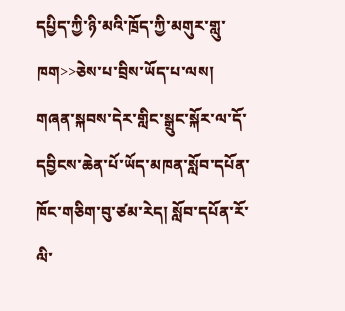དཔྱིད་ཀྱི་ཉི་མའི་ཁྲོད་ཀྱི་མགུར་གླུ་ཁག>>ཅེས་པ་བྲིས་ཡོད་པ་ལས། གཞན་སྐབས་དེར་གླིང་སྒྲུང་སྐོར་ལ་དོ་དབྱིངས་ཆེན་པོ་ཡོད་མཁན་སློབ་དཔོན་ཁོང་གཅིག་བུ་ཙམ་རེད། སློབ་དཔོན་རོ་ལི་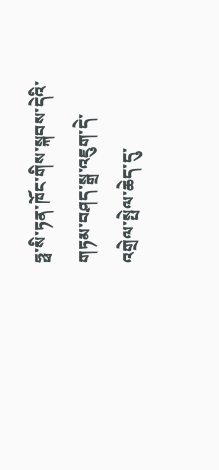ཧྥ་སི་ཏན་ཁོང་གིས་སྐབས་དེའི་གཏམ་བཤད་སྒྲ་འཇུག་དེ་འགྲེལ་སྤེལ་ཆེད་དུ་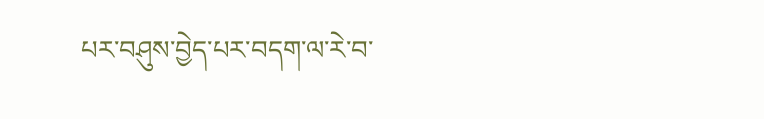པར་བཤུས་བྱེད་པར་བདག་ལ་རེ་བ་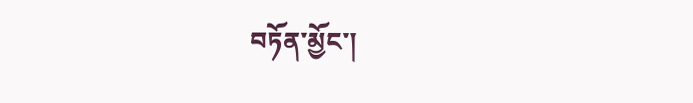བཏོན་མྱོང་།